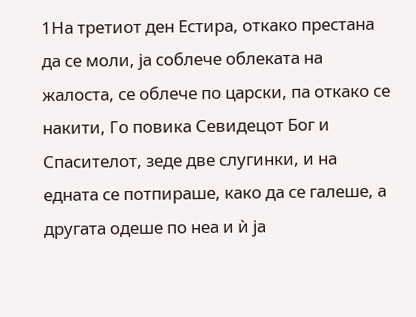1На третиот ден Естира, откако престана да се моли, ја соблече облеката на жалоста, се облече по царски, па откако се накити, Го повика Севидецот Бог и Спасителот, зеде две слугинки, и на едната се потпираше, како да се галеше, а другата одеше по неа и ѝ ја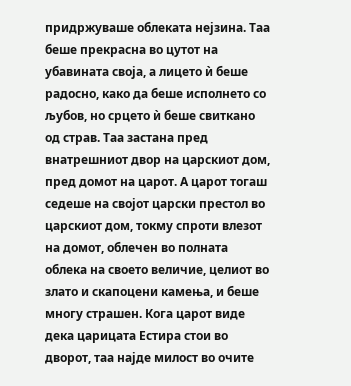придржуваше облеката нејзина. Таа беше прекрасна во цутот на убавината своја, а лицето ѝ беше радосно, како да беше исполнето со љубов, но срцето ѝ беше свиткано од страв. Таа застана пред внатрешниот двор на царскиот дом, пред домот на царот. А царот тогаш седеше на својот царски престол во царскиот дом, токму спроти влезот на домот, облечен во полната облека на своето величие, целиот во злато и скапоцени камења, и беше многу страшен. Кога царот виде дека царицата Естира стои во дворот, таа најде милост во очите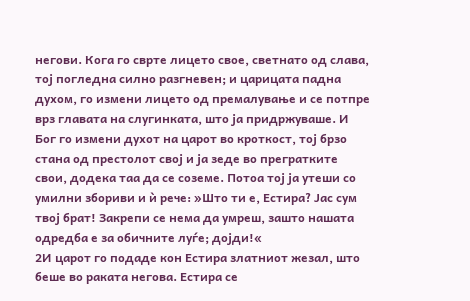негови. Кога го сврте лицето свое, светнато од слава, тој погледна силно разгневен; и царицата падна духом, го измени лицето од премалување и се потпре врз главата на слугинката, што ја придржуваше. И Бог го измени духот на царот во кроткост, тој брзо стана од престолот свој и ја зеде во прегратките свои, додека таа да се соземе. Потоа тој ја утеши со умилни збориви и ѝ рече: »Што ти е, Естира? Јас сум твој брат! Закрепи се нема да умреш, зашто нашата одредба е за обичните луѓе; дојди!«
2И царот го подаде кон Естира златниот жезал, што беше во раката негова. Естира се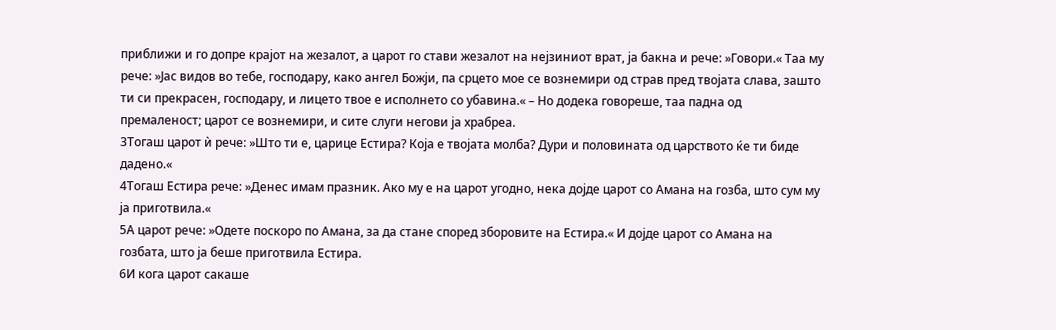приближи и го допре крајот на жезалот, а царот го стави жезалот на нејзиниот врат, ја бакна и рече: »Говори.« Таа му рече: »Јас видов во тебе, господару, како ангел Божји, па срцето мое се вознемири од страв пред твојата слава, зашто ти си прекрасен, господару, и лицето твое е исполнето со убавина.« – Но додека говореше, таа падна од премаленост; царот се вознемири, и сите слуги негови ја храбреа.
3Тогаш царот ѝ рече: »Што ти е, царице Естира? Која е твојата молба? Дури и половината од царството ќе ти биде дадено.«
4Тогаш Естира рече: »Денес имам празник. Ако му е на царот угодно, нека дојде царот со Амана на гозба, што сум му ја приготвила.«
5А царот рече: »Одете поскоро по Амана, за да стане според зборовите на Естира.« И дојде царот со Амана на гозбата, што ја беше приготвила Естира.
6И кога царот сакаше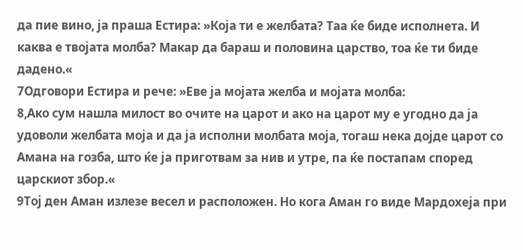да пие вино, ја праша Естира: »Која ти е желбата? Таа ќе биде исполнета. И каква е твојата молба? Макар да бараш и половина царство, тоа ќе ти биде дадено.«
7Одговори Естира и рече: »Еве ја мојата желба и мојата молба:
8,Ако сум нашла милост во очите на царот и ако на царот му е угодно да ја удоволи желбата моја и да ја исполни молбата моја, тогаш нека дојде царот со Амана на гозба, што ќе ја приготвам за нив и утре, па ќе постапам според царскиот збор.«
9Тој ден Аман излезе весел и расположен. Но кога Аман го виде Мардохеја при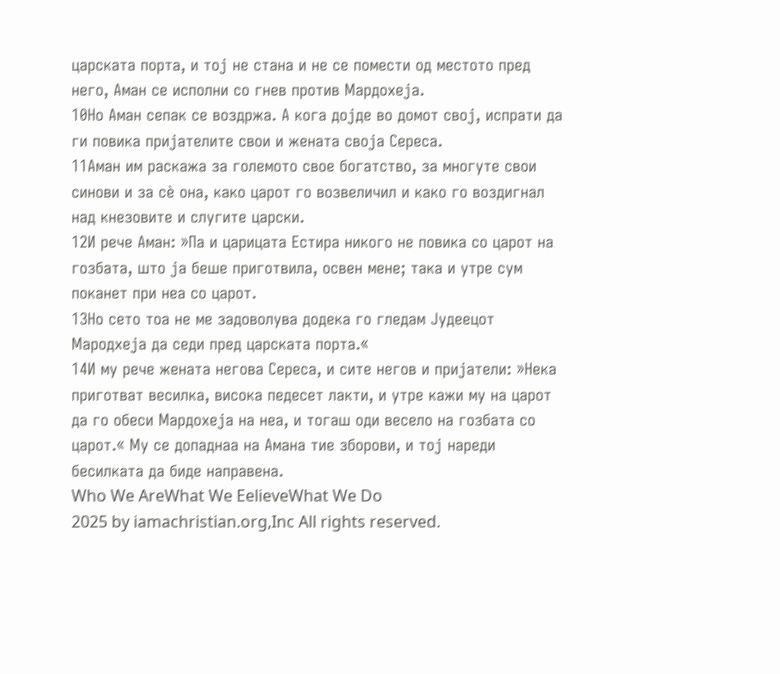царската порта, и тој не стана и не се помести од местото пред него, Аман се исполни со гнев против Мардохеја.
10Но Аман сепак се воздржа. А кога дојде во домот свој, испрати да ги повика пријателите свои и жената своја Сереса.
11Аман им раскажа за големото свое богатство, за многуте свои синови и за сѐ она, како царот го возвеличил и како го воздигнал над кнезовите и слугите царски.
12И рече Аман: »Па и царицата Естира никого не повика со царот на гозбата, што ја беше приготвила, освен мене; така и утре сум поканет при неа со царот.
13Но сето тоа не ме задоволува додека го гледам Јудеецот Мародхеја да седи пред царската порта.«
14И му рече жената негова Сереса, и сите негов и пријатели: »Нека приготват весилка, висока педесет лакти, и утре кажи му на царот да го обеси Мардохеја на неа, и тогаш оди весело на гозбата со царот.« Му се допаднаа на Амана тие зборови, и тој нареди бесилката да биде направена.
Who We AreWhat We EelieveWhat We Do
2025 by iamachristian.org,Inc All rights reserved.